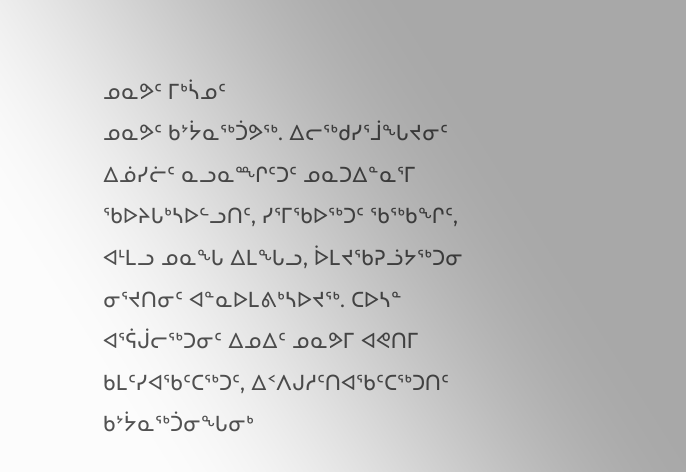ᓄᓇᕗᑦ ᒥᒃᓵᓄᑦ
ᓄᓇᕗᑦ ᑲᔾᔮᓇᖅᑑᕗᖅ. ᐃᓕᖅᑯᓯᕐᒨᖓᔪᓂᑦ ᐃᓅᓯᓖᑦ ᓇᓗᓇᙱᑦᑐᑦ ᓄᓇᑐᐃᓐᓇᕐᒥ ᖃᐅᔨᒐᒃᓴᐅᓪᓗᑎᑦ, ᓯᕐᒥᖃᐅᖅᑐᑦ ᖃᖅᑲᖏᑦ, ᐊᒻᒪᓗ ᓄᓇᖓ ᐃᒪᖓᓗ, ᐆᒪᔪᖃᕈᓘᔭᖅᑐᓂ ᓂᕐᔪᑎᓂᑦ ᐊᓐᓇᐅᒪᕕᒃᓴᐅᔪᖅ. ᑕᐅᓴᓐ ᐊᕐᕌᒎᓕᖅᑐᓂᑦ ᐃᓄᐃᑦ ᓄᓇᕗᒥ ᐊᕙᑎᒥ ᑲᒪᑦᓯᐊᖃᑦᑕᖅᑐᑦ, ᐃᑉᐱᒍᓱᑦᑎᐊᖃᑦᑕᖅᑐᑎᑦ ᑲᔾᔮᓇᖅᑑᓂᖓᓂᒃ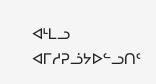ᐊᒻᒪᓗ ᐊᒥᓱᕈᓘᔭᐅᓪᓗᑎᑦ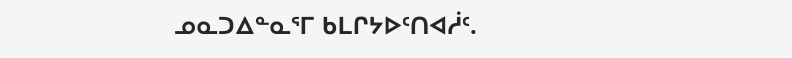ᓄᓇᑐᐃᓐᓇᕐᒥ ᑲᒪᒋᔭᐅᑦᑎᐊᓲᑦ.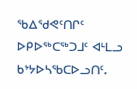ᖃᐃᖁᕙᑦᑎᒋᑦ ᐅᑭᐅᖅᑕᖅᑐᒧᑦ ᐊᒻᒪᓗ ᑲᔾᔭᐅᓴᖃᑕᐅᓗᑎᑦ.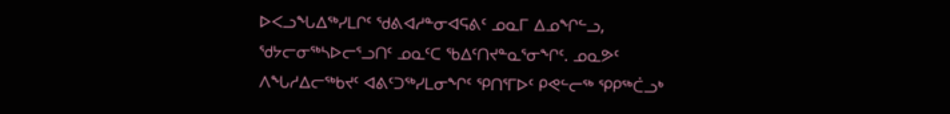ᐅᐸᓗᖓᐃᖅᓯᒪᒋᑦ ᖁᕕᐊᓱᓐᓂᐊᕋᕕᑦ ᓄᓇᒥ ᐃᓄᖏᓪᓗ, ᖁᔭᓕᓂᖅᓴᐅᓕᕐᓗᑎᑦ ᓄᓇᑦᑕ ᖃᐃᑦᑎᔪᓐᓇᕐᓂᖏᑦ. ᓄᓇᕗᑦ ᐱᖓᓱᐃᓕᖅᑲᔪᑦ ᐊᕕᑦᑐᖅᓯᒪᓂᖏᑦ ᕿᑎᕐᒥᐅᑦ ᑭᕙᓪᓕᖅ ᕿᑭᖅᑖᓗᒃ